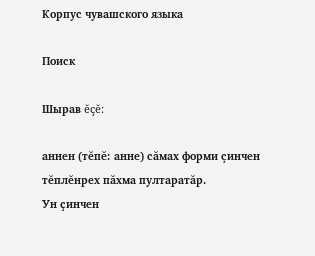Корпус чувашского языка

Поиск

Шырав ĕçĕ:

аннен (тĕпĕ: анне) сăмах форми çинчен тĕплĕнрех пăхма пултаратăр.
Ун ҫинчен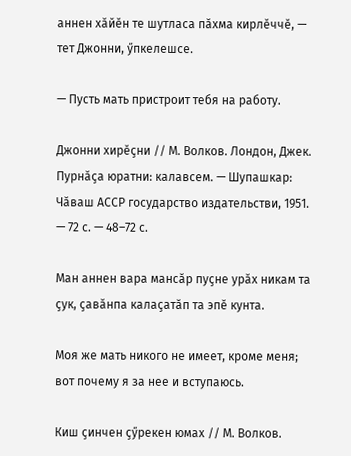аннен хӑйӗн те шутласа пӑхма кирлӗччӗ, — тет Джонни, ӳпкелешсе.

— Пусть мать пристроит тебя на работу.

Джонни хирӗҫни // М. Волков. Лондон, Джек. Пурнӑҫа юратни: калавсем. — Шупашкар: Чӑваш АССР государство издательстви, 1951. — 72 с. — 48–72 с.

Ман аннен вара мансӑр пуҫне урӑх никам та ҫук, ҫавӑнпа калаҫатӑп та эпӗ кунта.

Моя же мать никого не имеет, кроме меня; вот почему я за нее и вступаюсь.

Киш ҫинчен ҫӳрекен юмах // М. Волков.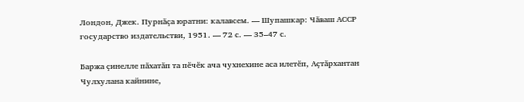Лондон, Джек. Пурнӑҫа юратни: калавсем. — Шупашкар: Чӑваш АССР государство издательстви, 1951. — 72 с. — 35–47 с.

Баржа ҫинелле пӑхатӑп та пӗчӗк ача чухнехине аса илетӗп, Аҫтӑрхантан Чулхулана кайнине,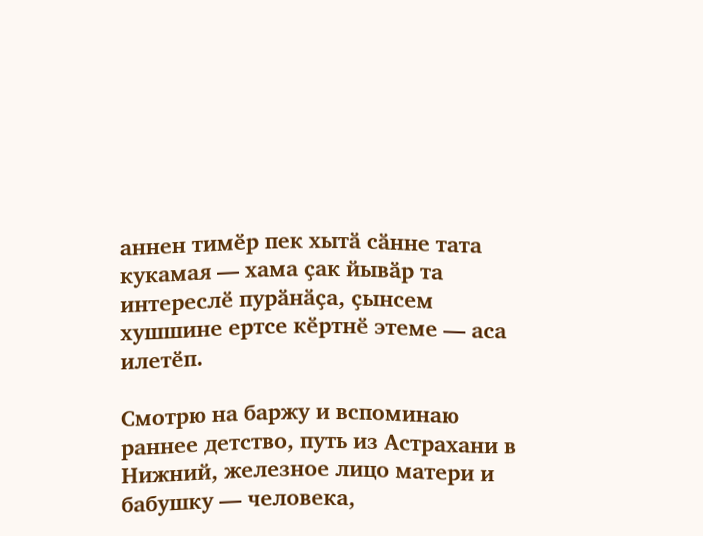аннен тимӗр пек хытӑ сӑнне тата кукамая — хама ҫак йывӑр та интереслӗ пурӑнӑҫа, ҫынсем хушшине ертсе кӗртнӗ этеме — аса илетӗп.

Смотрю на баржу и вспоминаю раннее детство, путь из Астрахани в Нижний, железное лицо матери и бабушку — человека,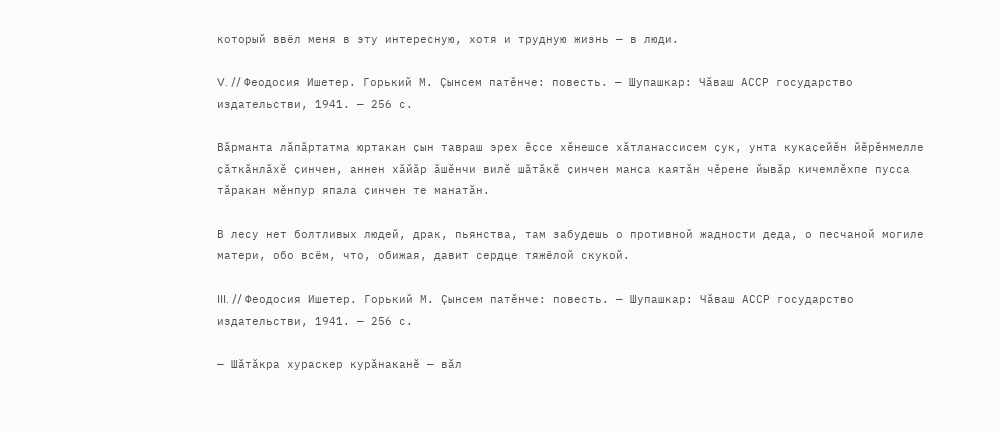который ввёл меня в эту интересную, хотя и трудную жизнь — в люди.

V. // Феодосия Ишетер. Горький М. Ҫынсем патӗнче: повесть. — Шупашкар: Чӑваш АССР государство издательстви, 1941. — 256 с.

Вӑрманта лӑпӑртатма юртакан ҫын тавраш эрех ӗҫсе хӗнешсе хӑтланассисем ҫук, унта кукаҫейӗн йӗрӗнмелле ҫӑткӑнлӑхӗ ҫинчен, аннен хӑйӑр ӑшӗнчи вилӗ шӑтӑкӗ ҫинчен манса каятӑн чӗрене йывӑр кичемлӗхпе пусса тӑракан мӗнпур япала ҫинчен те манатӑн.

В лесу нет болтливых людей, драк, пьянства, там забудешь о противной жадности деда, о песчаной могиле матери, обо всём, что, обижая, давит сердце тяжёлой скукой.

III. // Феодосия Ишетер. Горький М. Ҫынсем патӗнче: повесть. — Шупашкар: Чӑваш АССР государство издательстви, 1941. — 256 с.

— Шӑтӑкра хураскер курӑнаканӗ — вӑл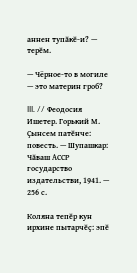аннен тупӑкӗ-и? — терӗм.

— Чёрное-то в могиле — это материн гроб?

III. // Феодосия Ишетер. Горький М. Ҫынсем патӗнче: повесть. — Шупашкар: Чӑваш АССР государство издательстви, 1941. — 256 с.

Коляна тепӗр кун ирхине пытарчӗҫ: эпӗ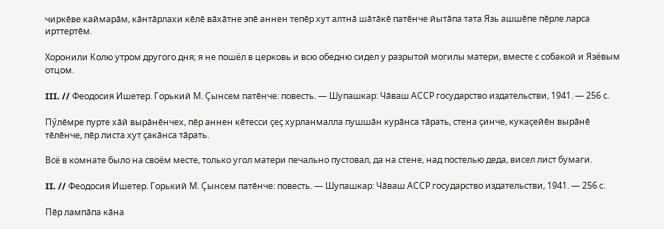чиркӗве каймарӑм, кӑнтӑрлахи кӗлӗ вӑхӑтне эпӗ аннен тепӗр хут алтнӑ шӑтӑкӗ патӗнче йытӑпа тата Язь ашшӗпе пӗрле ларса ирттертӗм.

Хоронили Колю утром другого дня; я не пошёл в церковь и всю обедню сидел у разрытой могилы матери, вместе с собакой и Язёвым отцом.

III. // Феодосия Ишетер. Горький М. Ҫынсем патӗнче: повесть. — Шупашкар: Чӑваш АССР государство издательстви, 1941. — 256 с.

Пӳлӗмре пурте хӑй вырӑнӗнчех, пӗр аннен кӗтесси ҫеҫ хурланмалла пушшӑн курӑнса тӑрать, стена ҫинче, кукаҫейӗн вырӑнӗ тӗлӗнче, пӗр листа хут ҫакӑнса тӑрать.

Всё в комнате было на своём месте, только угол матери печально пустовал, да на стене, над постелью деда, висел лист бумаги.

II. // Феодосия Ишетер. Горький М. Ҫынсем патӗнче: повесть. — Шупашкар: Чӑваш АССР государство издательстви, 1941. — 256 с.

Пӗр лампӑпа кӑна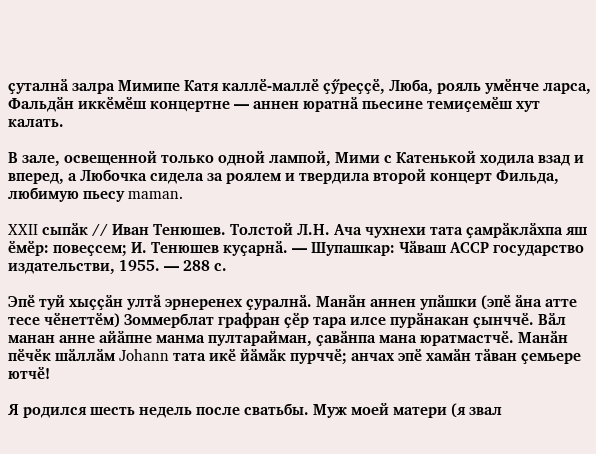ҫуталнӑ залра Мимипе Катя каллӗ-маллӗ ҫӳреҫҫӗ, Люба, рояль умӗнче ларса, Фальдӑн иккӗмӗш концертне — аннен юратнӑ пьесине темиҫемӗш хут калать.

В зале, освещенной только одной лампой, Мими с Катенькой ходила взад и вперед, а Любочка сидела за роялем и твердила второй концерт Фильда, любимую пьесу maman.

XXII сыпӑк // Иван Тенюшев. Толстой Л.Н. Ача чухнехи тата ҫамрӑклӑхпа яш ӗмӗр: повеҫсем; И. Тенюшев куҫарнӑ. — Шупашкар: Чӑваш АССР государство издательстви, 1955. — 288 с.

Эпӗ туй хыҫҫӑн ултӑ эрнеренех ҫуралнӑ. Манӑн аннен упӑшки (эпӗ ӑна атте тесе чӗнеттӗм) Зоммерблат графран ҫӗр тара илсе пурӑнакан ҫынччӗ. Вӑл манан анне айӑпне манма пултарайман, ҫавӑнпа мана юратмастчӗ. Манӑн пӗчӗк шӑллӑм Johann тата икӗ йӑмӑк пурччӗ; анчах эпӗ хамӑн тӑван ҫемьере ютчӗ!

Я родился шесть недель после сватьбы. Муж моей матери (я звал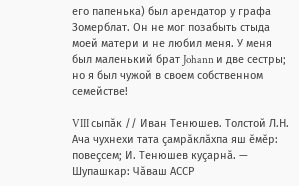его папенька) был арендатор у графа Зомерблат. Он не мог позабыть стыда моей матери и не любил меня. У меня был маленький брат Johann и две сестры; но я был чужой в своем собственном семействе!

VIII сыпӑк // Иван Тенюшев. Толстой Л.Н. Ача чухнехи тата ҫамрӑклӑхпа яш ӗмӗр: повеҫсем; И. Тенюшев куҫарнӑ. — Шупашкар: Чӑваш АССР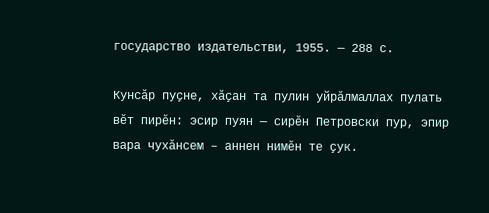государство издательстви, 1955. — 288 с.

Кунсӑр пуҫне, хӑҫан та пулин уйрӑлмаллах пулать вӗт пирӗн: эсир пуян — сирӗн Петровски пур, эпир вара чухӑнсем – аннен нимӗн те ҫук.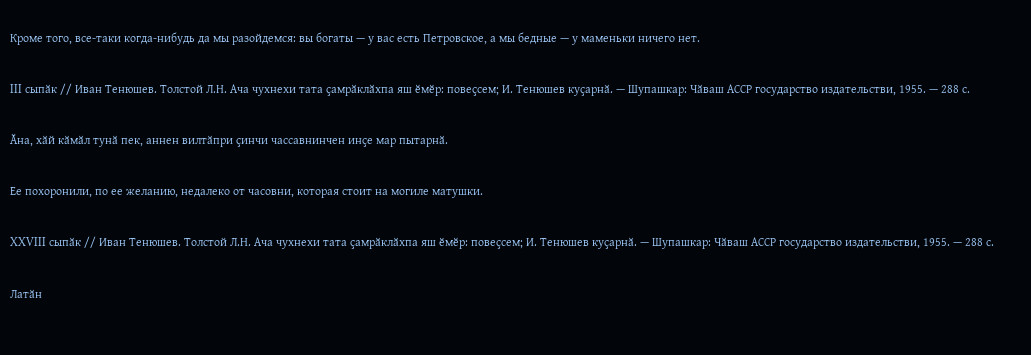Кроме того, все-таки когда-нибудь да мы разойдемся: вы богаты — у вас есть Петровское, а мы бедные — у маменьки ничего нет.

III сыпӑк // Иван Тенюшев. Толстой Л.Н. Ача чухнехи тата ҫамрӑклӑхпа яш ӗмӗр: повеҫсем; И. Тенюшев куҫарнӑ. — Шупашкар: Чӑваш АССР государство издательстви, 1955. — 288 с.

Ӑна, хӑй кӑмӑл тунӑ пек, аннен вилтӑпри ҫинчи чассавнинчен инҫе мар пытарнӑ.

Ее похоронили, по ее желанию, недалеко от часовни, которая стоит на могиле матушки.

XXVIII сыпӑк // Иван Тенюшев. Толстой Л.Н. Ача чухнехи тата ҫамрӑклӑхпа яш ӗмӗр: повеҫсем; И. Тенюшев куҫарнӑ. — Шупашкар: Чӑваш АССР государство издательстви, 1955. — 288 с.

Латӑн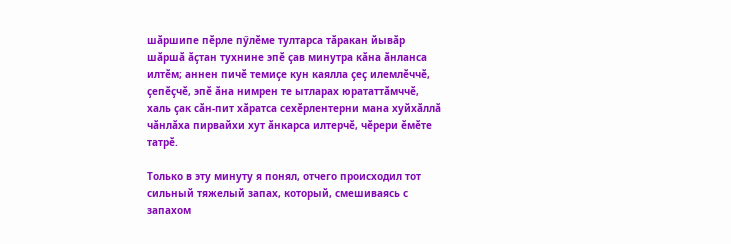шӑршипе пӗрле пӳлӗме тултарса тӑракан йывӑр шӑршӑ ӑҫтан тухнине эпӗ ҫав минутра кӑна ӑнланса илтӗм; аннен пичӗ темиҫе кун каялла ҫеҫ илемлӗччӗ, ҫепӗҫчӗ, эпӗ ӑна нимрен те ытларах юрататтӑмччӗ, халь ҫак сӑн-пит хӑратса сехӗрлентерни мана хуйхӑллӑ чӑнлӑха пирвайхи хут ӑнкарса илтерчӗ, чӗрери ӗмӗте татрӗ.

Только в эту минуту я понял, отчего происходил тот сильный тяжелый запах, который, смешиваясь с запахом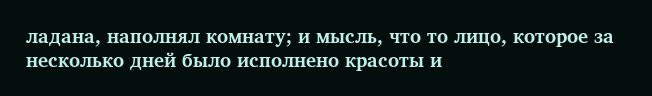ладана, наполнял комнату; и мысль, что то лицо, которое за несколько дней было исполнено красоты и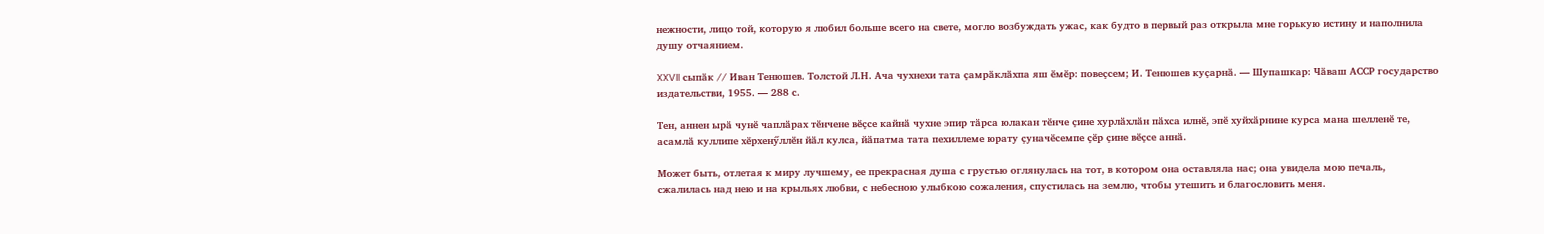нежности, лицо той, которую я любил больше всего на свете, могло возбуждать ужас, как будто в первый раз открыла мне горькую истину и наполнила душу отчаянием.

XXVII сыпӑк // Иван Тенюшев. Толстой Л.Н. Ача чухнехи тата ҫамрӑклӑхпа яш ӗмӗр: повеҫсем; И. Тенюшев куҫарнӑ. — Шупашкар: Чӑваш АССР государство издательстви, 1955. — 288 с.

Тен, аннен ырӑ чунӗ чаплӑрах тӗнчене вӗҫсе кайнӑ чухне эпир тӑрса юлакан тӗнче ҫине хурлӑхлӑн пӑхса илнӗ, эпӗ хуйхӑрнине курса мана шелленӗ те, асамлӑ куллипе хӗрхенӳллӗн йӑл кулса, йӑпатма тата пехиллеме юрату ҫуначӗсемпе ҫӗр ҫине вӗҫсе аннӑ.

Может быть, отлетая к миру лучшему, ее прекрасная душа с грустью оглянулась на тот, в котором она оставляла нас; она увидела мою печаль, сжалилась над нею и на крыльях любви, с небесною улыбкою сожаления, спустилась на землю, чтобы утешить и благословить меня.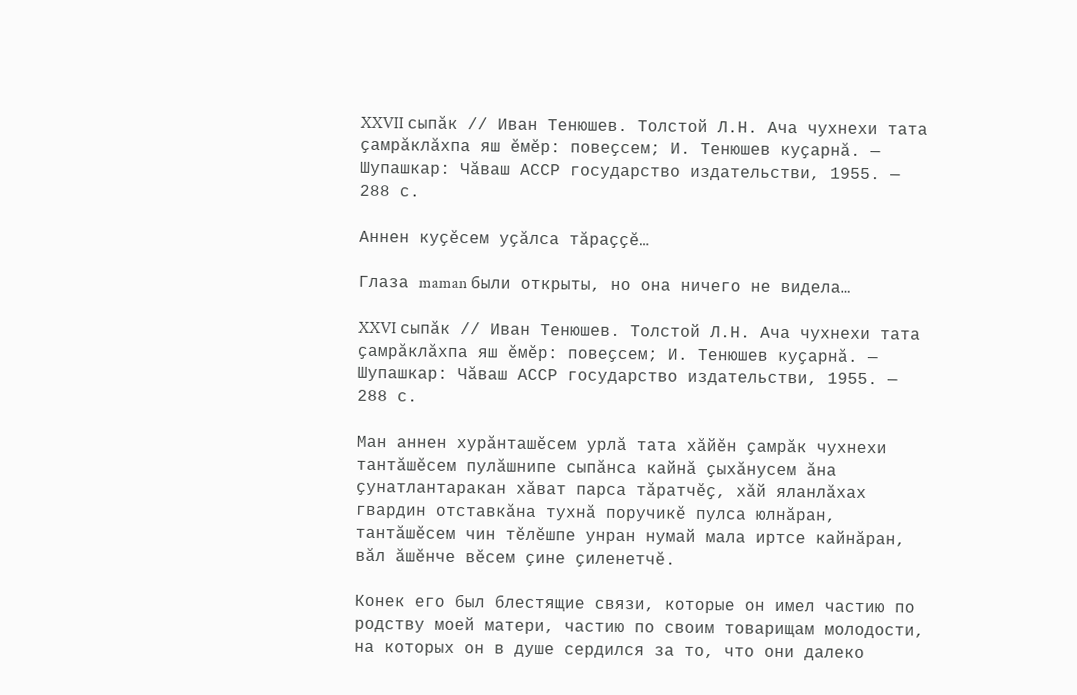XXVII сыпӑк // Иван Тенюшев. Толстой Л.Н. Ача чухнехи тата ҫамрӑклӑхпа яш ӗмӗр: повеҫсем; И. Тенюшев куҫарнӑ. — Шупашкар: Чӑваш АССР государство издательстви, 1955. — 288 с.

Аннен куҫӗсем уҫӑлса тӑраҫҫӗ…

Глаза maman были открыты, но она ничего не видела…

XXVI сыпӑк // Иван Тенюшев. Толстой Л.Н. Ача чухнехи тата ҫамрӑклӑхпа яш ӗмӗр: повеҫсем; И. Тенюшев куҫарнӑ. — Шупашкар: Чӑваш АССР государство издательстви, 1955. — 288 с.

Ман аннен хурӑнташӗсем урлӑ тата хӑйӗн ҫамрӑк чухнехи тантӑшӗсем пулӑшнипе сыпӑнса кайнӑ ҫыхӑнусем ӑна ҫунатлантаракан хӑват парса тӑратчӗҫ, хӑй яланлӑхах гвардин отставкӑна тухнӑ поручикӗ пулса юлнӑран, тантӑшӗсем чин тӗлӗшпе унран нумай мала иртсе кайнӑран, вӑл ӑшӗнче вӗсем ҫине ҫиленетчӗ.

Конек его был блестящие связи, которые он имел частию по родству моей матери, частию по своим товарищам молодости, на которых он в душе сердился за то, что они далеко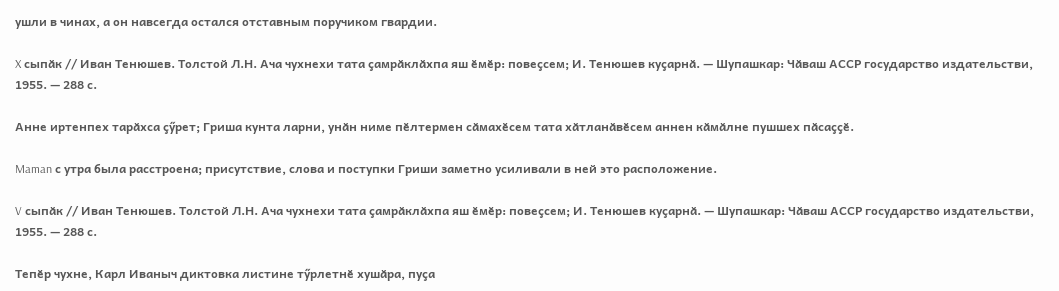ушли в чинах, а он навсегда остался отставным поручиком гвардии.

X сыпӑк // Иван Тенюшев. Толстой Л.Н. Ача чухнехи тата ҫамрӑклӑхпа яш ӗмӗр: повеҫсем; И. Тенюшев куҫарнӑ. — Шупашкар: Чӑваш АССР государство издательстви, 1955. — 288 с.

Анне иртенпех тарӑхса ҫӳрет; Гриша кунта ларни, унӑн ниме пӗлтермен сӑмахӗсем тата хӑтланӑвӗсем аннен кӑмӑлне пушшех пӑсаҫҫӗ.

Maman с утра была расстроена; присутствие, слова и поступки Гриши заметно усиливали в ней это расположение.

V сыпӑк // Иван Тенюшев. Толстой Л.Н. Ача чухнехи тата ҫамрӑклӑхпа яш ӗмӗр: повеҫсем; И. Тенюшев куҫарнӑ. — Шупашкар: Чӑваш АССР государство издательстви, 1955. — 288 с.

Тепӗр чухне, Карл Иваныч диктовка листине тӳрлетнӗ хушӑра, пуҫа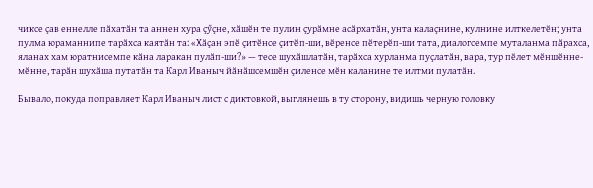чиксе ҫав еннелле пӑхатӑн та аннен хура ҫӳҫне, хӑшӗн те пулин ҫурӑмне асӑрхатӑн, унта калаҫнине, кулнине илткелетӗн; унта пулма юраманнипе тарӑхса каятӑн та: «Хӑҫан эпӗ ҫитӗнсе ҫитӗп-ши, вӗренсе пӗтерӗп-ши тата, диалогсемпе муталанма пӑрахса, яланах хам юратнисемпе кӑна ларакан пулӑп-ши?» — тесе шухӑшлатӑн, тарӑхса хурланма пуҫлатӑн, вара, тур пӗлет мӗншӗнне-мӗнне, тарӑн шухӑша путатӑн та Карл Иваныч йӑнӑшсемшӗн ҫиленсе мӗн каланине те илтми пулатӑн.

Бывало, покуда поправляет Карл Иваныч лист с диктовкой, выглянешь в ту сторону, видишь черную головку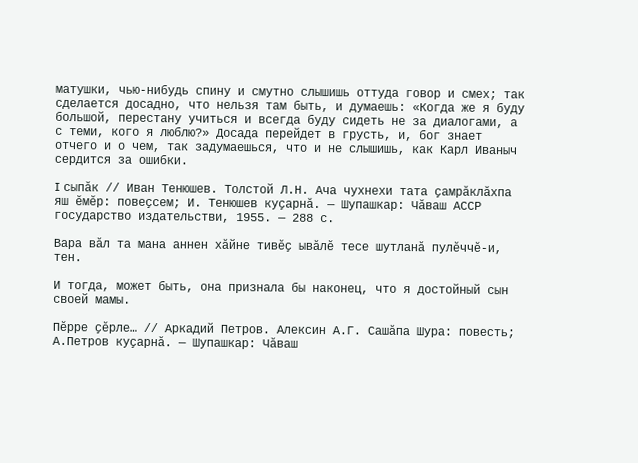матушки, чью-нибудь спину и смутно слышишь оттуда говор и смех; так сделается досадно, что нельзя там быть, и думаешь: «Когда же я буду большой, перестану учиться и всегда буду сидеть не за диалогами, а с теми, кого я люблю?» Досада перейдет в грусть, и, бог знает отчего и о чем, так задумаешься, что и не слышишь, как Карл Иваныч сердится за ошибки.

I сыпӑк // Иван Тенюшев. Толстой Л.Н. Ача чухнехи тата ҫамрӑклӑхпа яш ӗмӗр: повеҫсем; И. Тенюшев куҫарнӑ. — Шупашкар: Чӑваш АССР государство издательстви, 1955. — 288 с.

Вара вӑл та мана аннен хӑйне тивӗҫ ывӑлӗ тесе шутланӑ пулӗччӗ-и, тен.

И тогда, может быть, она признала бы наконец, что я достойный сын своей мамы.

Пӗрре ҫӗрле… // Аркадий Петров. Алексин А.Г. Сашӑпа Шура: повесть; А.Петров куҫарнӑ. — Шупашкар: Чӑваш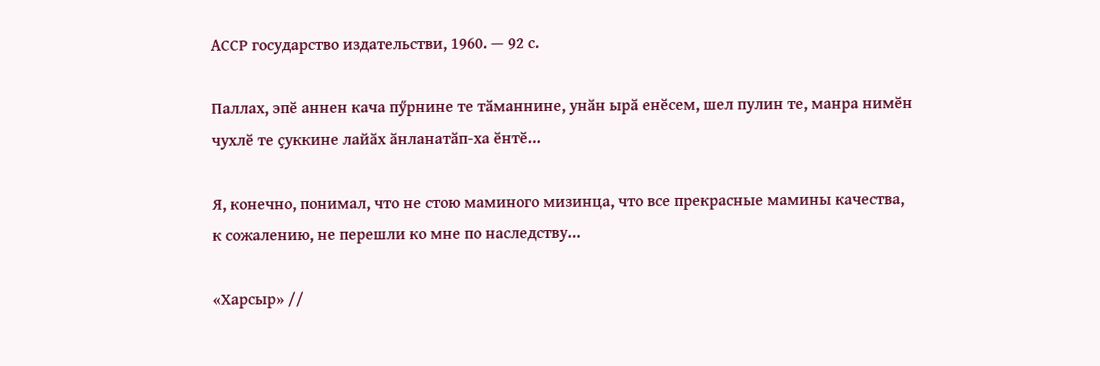АССР государство издательстви, 1960. — 92 с.

Паллах, эпӗ аннен кача пӳрнине те тӑманнине, унӑн ырӑ енӗсем, шел пулин те, манра нимӗн чухлӗ те ҫуккине лайӑх ӑнланатӑп-ха ӗнтӗ…

Я, конечно, понимал, что не стою маминого мизинца, что все прекрасные мамины качества, к сожалению, не перешли ко мне по наследству…

«Харсыр» //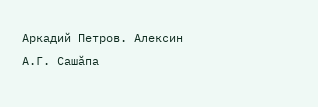Аркадий Петров. Алексин А.Г. Сашӑпа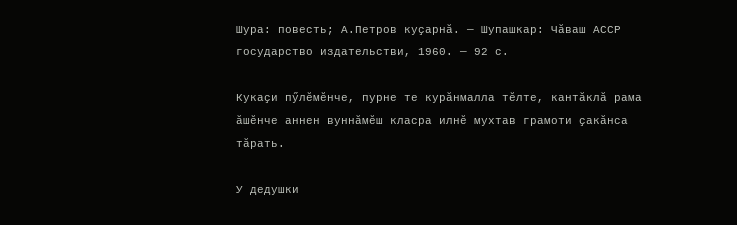Шура: повесть; А.Петров куҫарнӑ. — Шупашкар: Чӑваш АССР государство издательстви, 1960. — 92 с.

Кукаҫи пӳлӗмӗнче, пурне те курӑнмалла тӗлте, кантӑклӑ рама ӑшӗнче аннен вуннӑмӗш класра илнӗ мухтав грамоти ҫакӑнса тӑрать.

У дедушки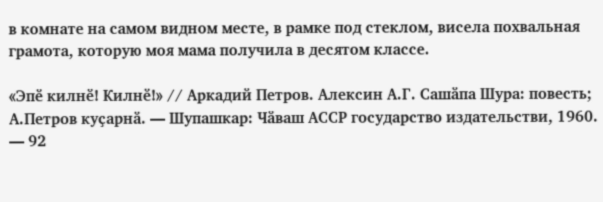в комнате на самом видном месте, в рамке под стеклом, висела похвальная грамота, которую моя мама получила в десятом классе.

«Эпӗ килнӗ! Килнӗ!» // Аркадий Петров. Алексин А.Г. Сашӑпа Шура: повесть; А.Петров куҫарнӑ. — Шупашкар: Чӑваш АССР государство издательстви, 1960. — 92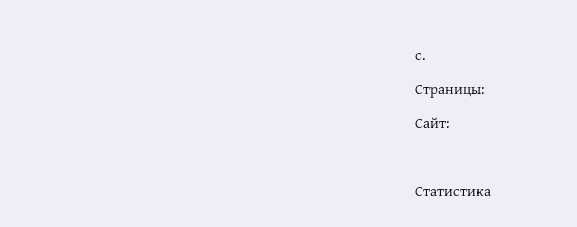с.

Страницы:

Сайт:



Статистика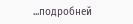...подробней